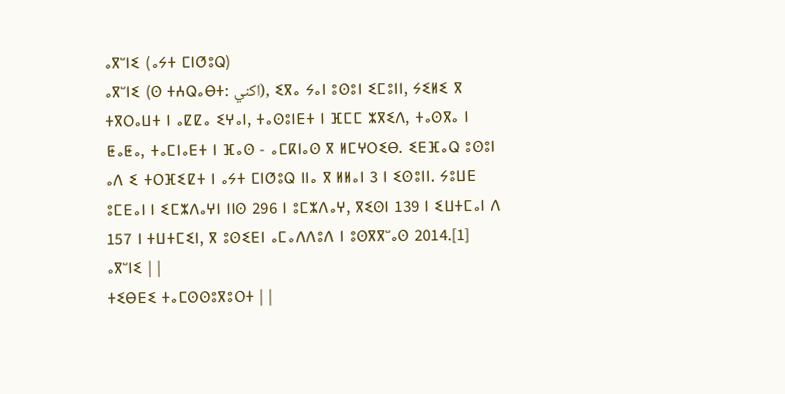ⴰⴳⵯⵏⵉ (ⴰⵢⵜ ⵎⵏⵚⵓⵕ)
ⴰⴳⵯⵏⵉ (ⵙ ⵜⵄⵕⴰⴱⵜ: اكني), ⵉⴳⴰ ⵢⴰⵏ ⵓⵙⵓⵏ ⵉⵎⵓⵏⵏ, ⵢⵉⵍⵉ ⴳ ⵜⴳⵔⴰⵡⵜ ⵏ ⴰⵇⵇⴰ ⵉⵖⴰⵏ, ⵜⴰⵙⵓⵏⴹⵜ ⵏ ⴼⵎⵎ ⵣⴳⵉⴷ, ⵜⴰⵙⴳⴰ ⵏ ⵟⴰⵟⴰ, ⵜⴰⵎⵏⴰⴹⵜ ⵏ ⴼⴰⵙ - ⴰⵎⴽⵏⴰⵙ ⴳ ⵍⵎⵖⵔⵉⴱ. ⵉⴹⴼⴰⵕ ⵓⵙⵓⵏ ⴰⴷ ⵉ ⵜⵔⴼⵉⵇⵜ ⵏ ⴰⵢⵜ ⵎⵏⵚⵓⵕ ⵏⵏⴰ ⴳ ⵍⵍⴰⵏ 3 ⵏ ⵉⵙⵓⵏⵏ. ⵢⵓⵡⴹ ⵓⵎⴹⴰⵏ ⵏ ⵉⵎⵣⴷⴰⵖⵏ ⵏⵏⵙ 296 ⵏ ⵓⵎⵣⴷⴰⵖ, ⴳⵉⵙⵏ 139 ⵏ ⵉⵡⵜⵎⴰⵏ ⴷ 157 ⵏ ⵜⵡⵜⵎⵉⵏ, ⴳ ⵓⵙⵉⴹⵏ ⴰⵎⴰⴷⴷⵓⴷ ⵏ ⵓⵙⴳⴳⵯⴰⵙ 2014.[1]
ⴰⴳⵯⵏⵉ | |
ⵜⵉⴱⴹⵉ ⵜⴰⵎⵙⵙⵓⴳⵓⵔⵜ | |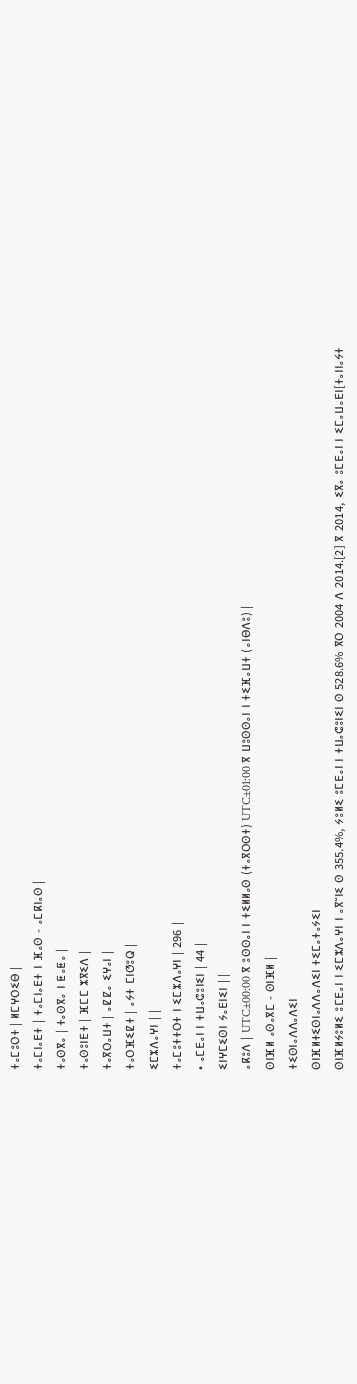ⵜⴰⵎⵓⵔⵜ | ⵍⵎⵖⵔⵉⴱ |
ⵜⴰⵎⵏⴰⴹⵜ | ⵜⴰⵎⵏⴰⴹⵜ ⵏ ⴼⴰⵙ - ⴰⵎⴽⵏⴰⵙ |
ⵜⴰⵙⴳⴰ | ⵜⴰⵙⴳⴰ ⵏ ⵟⴰⵟⴰ |
ⵜⴰⵙⵓⵏⴹⵜ | ⴼⵎⵎ ⵣⴳⵉⴷ |
ⵜⴰⴳⵔⴰⵡⵜ | ⴰⵇⵇⴰ ⵉⵖⴰⵏ |
ⵜⴰⵔⴼⵉⵇⵜ | ⴰⵢⵜ ⵎⵏⵚⵓⵕ |
ⵉⵎⵣⴷⴰⵖⵏ | |
ⵜⴰⵎⵓⵜⵜⵔⵜ ⵏ ⵉⵎⵣⴷⴰⵖⵏ | 296 |
• ⴰⵎⴹⴰⵏ ⵏ ⵜⵡⴰⵛⵓⵏⵉⵏ | 44 |
ⵉⵏⵖⵎⵉⵙⵏ ⵢⴰⴹⵏⵉⵏ | |
ⴰⴽⵓⴷ | UTC±00:00 ⴳ ⵓⵙⵙⴰⵏ ⵏ ⵜⵉⵍⵍⴰⵙ (ⵜⴰⴳⵔⵙⵜ) UTC±01:00 ⴳ ⵡⵓⵙⵙⴰⵏ ⵏ ⵜⵉⴼⴰⵡⵜ (ⴰⵏⴱⴷⵓ) |
ⵙⵏⴼⵍ ⴰⵙⴰⴳⵎ - ⵙⵏⴼⵍ |
ⵜⵉⵙⵏⴰⴷⴷⴰⴷⵉⵏ
ⵙⵏⴼⵍⵜⵉⵙⵏⴰⴷⴷⴰⴷⵉⵏ ⵜⵉⵎⴰⵜⴰⵢⵉⵏ
ⵙⵏⴼⵍⵢⵓⵍⵉ ⵓⵎⴹⴰⵏ ⵏ ⵉⵎⵣⴷⴰⵖⵏ ⵏ ⴰⴳⵯⵏⵉ ⵙ 355.4%, ⵢⵓⵍⵉ ⵓⵎⴹⴰⵏ ⵏ ⵜⵡⴰⵛⵓⵏⵉⵏ ⵙ 528.6% ⴳⵔ 2004 ⴷ 2014.[2] ⴳ 2014, ⵉⴳⴰ ⵓⵎⴹⴰⵏ ⵏ ⵉⵎⴰⵡⴰⴹⵏ[ⵜⴰⵏⵏⴰⵢⵜ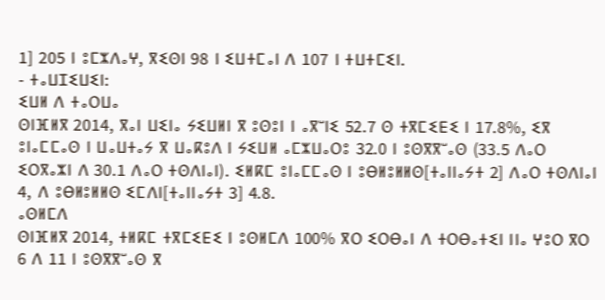1] 205 ⵏ ⵓⵎⵣⴷⴰⵖ, ⴳⵉⵙⵏ 98 ⵏ ⵉⵡⵜⵎⴰⵏ ⴷ 107 ⵏ ⵜⵡⵜⵎⵉⵏ.
- ⵜⴰⵡⵊⵉⵡⵉⵏ:
ⵉⵡⵍ ⴷ ⵜⴰⵔⵡⴰ
ⵙⵏⴼⵍⴳ 2014, ⴳⴰⵏ ⵡⵉⵏⴰ ⵢⵉⵡⵍⵏ ⴳ ⵓⵙⵓⵏ ⵏ ⴰⴳⵯⵏⵉ 52.7 ⵙ ⵜⴳⵎⵉⴹⵉ ⵏ 17.8%, ⵉⴳ ⵓⵏⴰⵎⵎⴰⵙ ⵏ ⵡⴰⵡⵜⴰⵢ ⴳ ⵡⴰⴽⵓⴷ ⵏ ⵢⵉⵡⵍ ⴰⵎⵣⵡⴰⵔⵓ 32.0 ⵏ ⵓⵙⴳⴳⵯⴰⵙ (33.5 ⴷⴰⵔ ⵉⵔⴳⴰⵣⵏ ⴷ 30.1 ⴷⴰⵔ ⵜⵙⴷⵏⴰⵏ). ⵉⵍⴽⵎ ⵓⵏⴰⵎⵎⴰⵙ ⵏ ⵓⴱⵍⵓⵍⵍⵙ[ⵜⴰⵏⵏⴰⵢⵜ 2] ⴷⴰⵔ ⵜⵙⴷⵏⴰⵏ 4, ⴷ ⵓⴱⵍⵓⵍⵍⵙ ⵉⵎⴷⵏ[ⵜⴰⵏⵏⴰⵢⵜ 3] 4.8.
ⴰⵙⵍⵎⴷ
ⵙⵏⴼⵍⴳ 2014, ⵜⵍⴽⵎ ⵜⴳⵎⵉⴹⵉ ⵏ ⵓⵙⵍⵎⴷ 100% ⴳⵔ ⵉⵔⴱⴰⵏ ⴷ ⵜⵔⴱⴰⵜⵉⵏ ⵏⵏⴰ ⵖⵓⵔ ⴳⵔ 6 ⴷ 11 ⵏ ⵓⵙⴳⴳⵯⴰⵙ ⴳ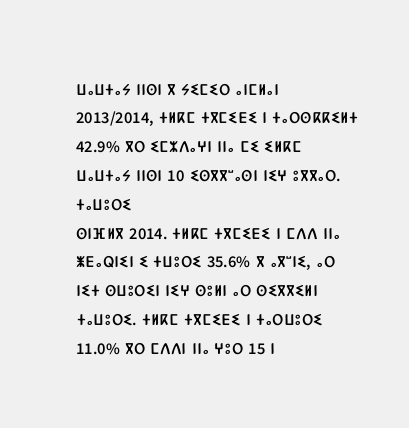ⵡⴰⵡⵜⴰⵢ ⵏⵏⵙⵏ ⴳ ⵢⵉⵎⵉⵔ ⴰⵏⵎⵍⴰⵏ 2013/2014, ⵜⵍⴽⵎ ⵜⴳⵎⵉⴹⵉ ⵏ ⵜⴰⵔⵙⴽⴽⵉⵍⵜ 42.9% ⴳⵔ ⵉⵎⵣⴷⴰⵖⵏ ⵏⵏⴰ ⵎⵉ ⵉⵍⴽⵎ ⵡⴰⵡⵜⴰⵢ ⵏⵏⵙⵏ 10 ⵉⵙⴳⴳⵯⴰⵙⵏ ⵏⵉⵖ ⵓⴳⴳⴰⵔ.
ⵜⴰⵡⵓⵔⵉ
ⵙⵏⴼⵍⴳ 2014. ⵜⵍⴽⵎ ⵜⴳⵎⵉⴹⵉ ⵏ ⵎⴷⴷ ⵏⵏⴰ ⵥⴹⴰⵕⵏⵉⵏ ⵉ ⵜⵡⵓⵔⵉ 35.6% ⴳ ⴰⴳⵯⵏⵉ, ⴰⵔ ⵏⵉⵜ ⵙⵡⵓⵔⵉⵏ ⵏⵉⵖ ⵙⵓⵍⵏ ⴰⵔ ⵙⵉⴳⴳⵉⵍⵏ ⵜⴰⵡⵓⵔⵉ. ⵜⵍⴽⵎ ⵜⴳⵎⵉⴹⵉ ⵏ ⵜⴰⵔⵡⵓⵔⵉ 11.0% ⴳⵔ ⵎⴷⴷⵏ ⵏⵏⴰ ⵖⵓⵔ 15 ⵏ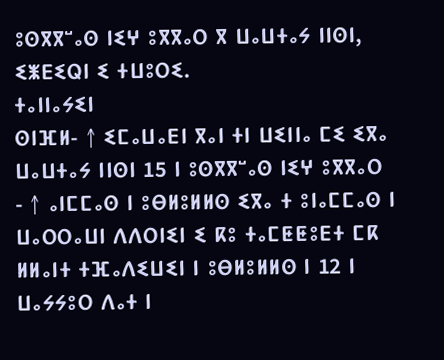ⵓⵙⴳⴳⵯⴰⵙ ⵏⵉⵖ ⵓⴳⴳⴰⵔ ⴳ ⵡⴰⵡⵜⴰⵢ ⵏⵏⵙⵏ, ⵉⵥⴹⵉⵕⵏ ⵉ ⵜⵡⵓⵔⵉ.
ⵜⴰⵏⵏⴰⵢⵉⵏ
ⵙⵏⴼⵍ- ↑ ⵉⵎⴰⵡⴰⴹⵏ ⴳⴰⵏ ⵜⵏ ⵡⵉⵏⵏⴰ ⵎⵉ ⵉⴳⴰ ⵡⴰⵡⵜⴰⵢ ⵏⵏⵙⵏ 15 ⵏ ⵓⵙⴳⴳⵯⴰⵙ ⵏⵉⵖ ⵓⴳⴳⴰⵔ
- ↑ ⴰⵏⵎⵎⴰⵙ ⵏ ⵓⴱⵍⵓⵍⵍⵙ ⵉⴳⴰ ⵜ ⵓⵏⴰⵎⵎⴰⵙ ⵏ ⵡⴰⵔⵔⴰⵡⵏ ⴷⴷⵔⵏⵉⵏ ⵉ ⴽⵓ ⵜⴰⵎⵟⵟⵓⴹⵜ ⵎⴽ ⵍⵍⴰⵏⵜ ⵜⴼⴰⴷⵉⵡⵉⵏ ⵏ ⵓⴱⵍⵓⵍⵍⵙ ⵏ 12 ⵏ ⵡⴰⵢⵢⵓⵔ ⴷⴰⵜ ⵏ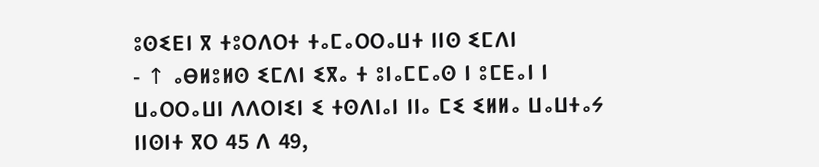ⵓⵙⵉⴹⵏ ⴳ ⵜⵓⵔⴷⵔⵜ ⵜⴰⵎⴰⵔⵔⴰⵡⵜ ⵏⵏⵙ ⵉⵎⴷⵏ
- ↑ ⴰⴱⵍⵓⵍⵙ ⵉⵎⴷⵏ ⵉⴳⴰ ⵜ ⵓⵏⴰⵎⵎⴰⵙ ⵏ ⵓⵎⴹⴰⵏ ⵏ ⵡⴰⵔⵔⴰⵡⵏ ⴷⴷⵔⵏⵉⵏ ⵉ ⵜⵙⴷⵏⴰⵏ ⵏⵏⴰ ⵎⵉ ⵉⵍⵍⴰ ⵡⴰⵡⵜⴰⵢ ⵏⵏⵙⵏⵜ ⴳⵔ 45 ⴷ 49,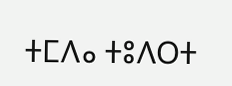ⵜⵎⴷⴰ ⵜⵓⴷⵔⵜ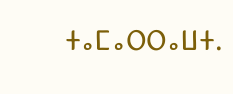ⵜⴰⵎⴰⵔⵔⴰⵡⵜ.